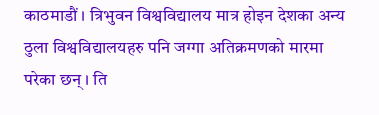काठमाडौं । त्रिभुवन विश्वविद्यालय मात्र होइन देशका अन्य ठुला विश्वविद्यालयहरु पनि जग्गा अतिक्रमणको मारमा परेका छन् । ति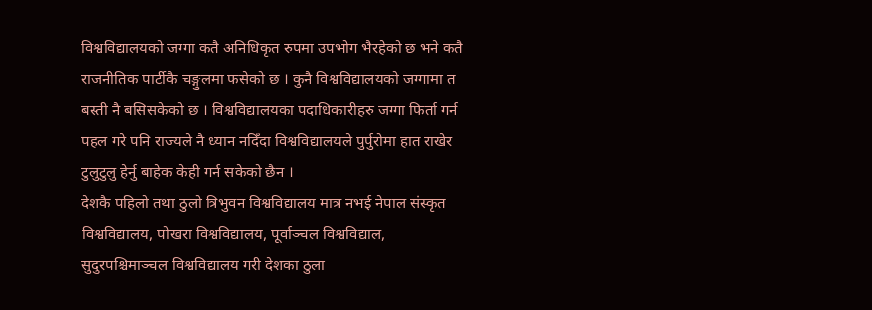विश्वविद्यालयको जग्गा कतै अनिधिकृत रुपमा उपभोग भैरहेको छ भने कतै राजनीतिक पार्टीकै चङ्गुलमा फसेको छ । कुनै विश्वविद्यालयको जग्गामा त बस्ती नै बसिसकेको छ । विश्वविद्यालयका पदाधिकारीहरु जग्गा फिर्ता गर्न पहल गरे पनि राज्यले नै ध्यान नदिँदा विश्वविद्यालयले पुर्पुरोमा हात राखेर टुलुटुलु हेर्नु बाहेक केही गर्न सकेको छैन ।
देशकै पहिलो तथा ठुलो त्रिभुवन विश्वविद्यालय मात्र नभई नेपाल संस्कृत विश्वविद्यालय, पोखरा विश्वविद्यालय, पूर्वाञ्चल विश्वविद्याल, सुदुरपश्चिमाञ्चल विश्वविद्यालय गरी देशका ठुला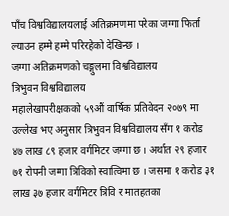पाँच विश्वविद्यालयलाई अतिक्रमणमा परेका जग्गा फिर्ता ल्याउन हम्मे हम्मे परिरहेको देखिन्छ ।
जग्गा अतिक्रमणको चङ्गुलमा विश्वविद्यालय
त्रिभुवन विश्वविद्यालय
महालेखापरीक्षकको ५९औं वार्षिक प्रतिवेदन २०७९ मा उल्लेख भए अनुसार त्रिभुवन विश्वविद्यालय सँग १ करोड ४७ लाख ८९ हजार वर्गमिटर जग्गा छ । अर्थात २९ हजार ७१ रोपनी जग्गा त्रिविको स्वात्विमा छ । जसमा १ करोड ३१ लाख ३७ हजार वर्गमिटर त्रिवि र मातहतका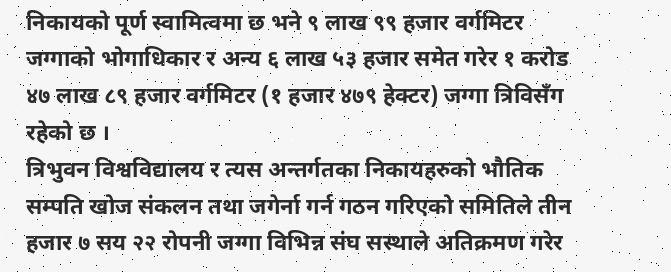निकायको पूर्ण स्वामित्वमा छ भने ९ लाख ९९ हजार वर्गमिटर जग्गाको भोगाधिकार र अन्य ६ लाख ५३ हजार समेत गरेर १ करोड ४७ लाख ८९ हजार वर्गमिटर (१ हजार ४७९ हेक्टर) जग्गा त्रिविसँग रहेको छ ।
त्रिभुवन विश्वविद्यालय र त्यस अन्तर्गतका निकायहरुको भौतिक सम्पति खोज संकलन तथा जगेर्ना गर्न गठन गरिएको समितिले तीन हजार ७ सय २२ रोपनी जग्गा विभिन्न संघ सस्थाले अतिक्रमण गरेर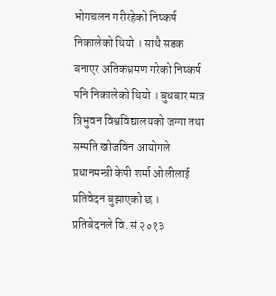भोगचलन गरीरहेको निष्कर्ष निकालेको थियो । साथै सडक बनाएर अतिकध्रमण गरेको निष्कर्ष पनि निकालेको थियो । बुधबार मात्र त्रिभुवन विश्वविद्यालयको जग्गा तथा सम्पति खोजविन आयोगले प्रधानमन्त्री केपी शर्मा ओलीलाई प्रतिवेदन बुझाएको छ ।
प्रतिबेदनले वि. सं २०१३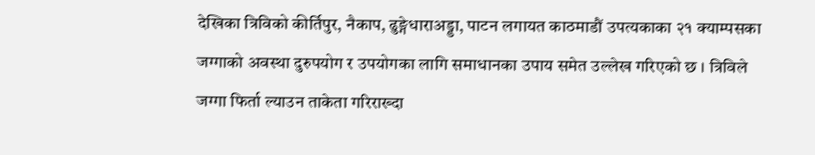देखिका त्रिविको कीर्तिपुर, नैकाप, ढुङ्गेधाराअड्डा, पाटन लगायत काठमाडौं उपत्यकाका २१ क्याम्पसका जग्गाको अवस्था दुरुपयोग र उपयोगका लागि समाधानका उपाय समेत उल्लेख गरिएको छ । त्रिविले जग्गा फिर्ता ल्याउन ताकेता गरिराख्दा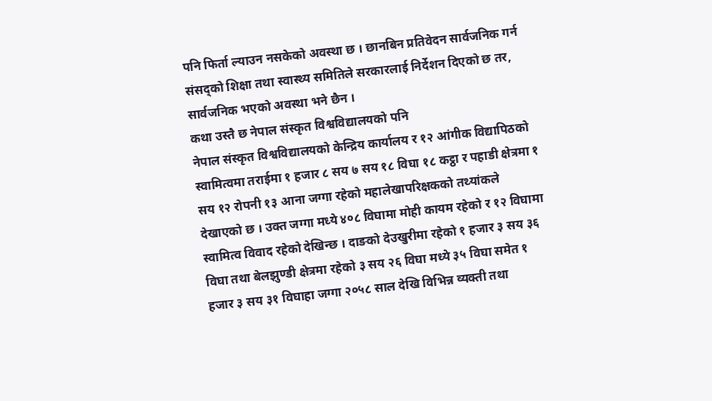पनि फिर्ता ल्याउन नसकेको अवस्था छ । छानबिन प्रतिवेदन सार्वजनिक गर्न संसद्को शिक्षा तथा स्वास्थ्य समितिले सरकारलाई निर्देशन दिएको छ तर, सार्वजनिक भएको अवस्था भने छैन ।
कथा उस्तै छ नेपाल संस्कृत विश्वविद्यालयको पनि
नेपाल संस्कृत विश्वविद्यालयको केन्द्रिय कार्यालय र १२ आंगीक विद्यापिठको स्वामित्वमा तराईमा १ हजार ८ सय ७ सय १८ विघा १८ कट्ठा र पहाडी क्षेत्रमा १ सय १२ रोपनी १३ आना जग्गा रहेको महालेखापरिक्षकको तथ्यांकले देखाएको छ । उक्त जग्गा मध्ये ४०८ विघामा मोही कायम रहेको र १२ विघामा स्वामित्व विवाद रहेको देखिन्छ । दाङको देउखुरीमा रहेको १ हजार ३ सय ३६ विघा तथा बेलझुण्डी क्षेत्रमा रहेको ३ सय २६ विघा मध्ये ३५ विघा समेत १ हजार ३ सय ३१ विघाहा जग्गा २०५८ साल देखि विभिन्न व्यक्ती तथा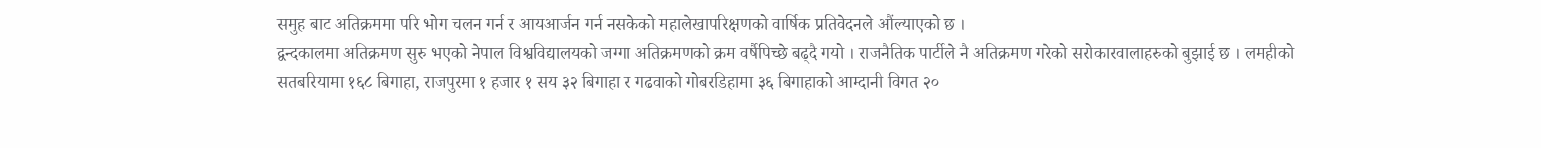समुह बाट अतिक्रममा परि भोग चलन गर्न र आयआर्जन गर्न नसकेको महालेखापरिक्षणको वार्षिक प्रतिवेदनले औंल्याएको छ ।
द्वन्दकालमा अतिक्रमण सुरु भएको नेपाल विश्वविद्यालयको जग्गा अतिक्रमणको क्रम वर्षैपिच्छे बढ्दै गयो । राजनैतिक पार्टीले नै अतिक्रमण गरेको सरोकारवालाहरुको बुझाई छ । लमहीको सतबरियामा १६८ बिगाहा, राजपुरमा १ हजार १ सय ३२ बिगाहा र गढवाको गोबरडिहामा ३६ बिगाहाको आम्दानी विगत २०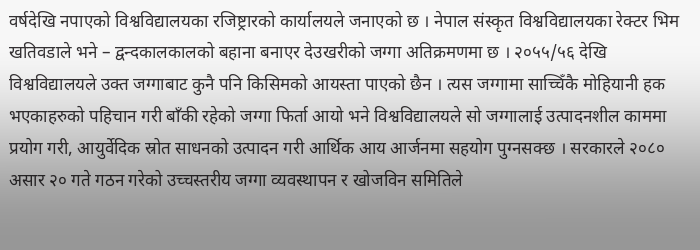वर्षदेखि नपाएको विश्वविद्यालयका रजिष्ट्रारको कार्यालयले जनाएको छ । नेपाल संस्कृत विश्वविद्यालयका रेक्टर भिम खतिवडाले भने – द्वन्दकालकालको बहाना बनाएर देउखरीको जग्गा अतिक्रमणमा छ । २०५५/५६ देखि विश्वविद्यालयले उक्त जग्गाबाट कुनै पनि किसिमको आयस्ता पाएको छैन । त्यस जग्गामा साच्चिँकै मोहियानी हक भएकाहरुको पहिचान गरी बाँकी रहेको जग्गा फिर्ता आयो भने विश्वविद्यालयले सो जग्गालाई उत्पादनशील काममा प्रयोग गरी, आयुर्वेदिक स्रोत साधनको उत्पादन गरी आर्थिक आय आर्जनमा सहयोग पुग्नसक्छ । सरकारले २०८० असार २० गते गठन गरेको उच्चस्तरीय जग्गा व्यवस्थापन र खोजविन समितिले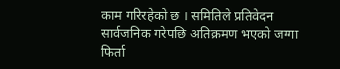काम गरिरहेको छ । समितिले प्रतिवेदन सार्वजनिक गरेपछि अतिक्रमण भएको जग्गा फिर्ता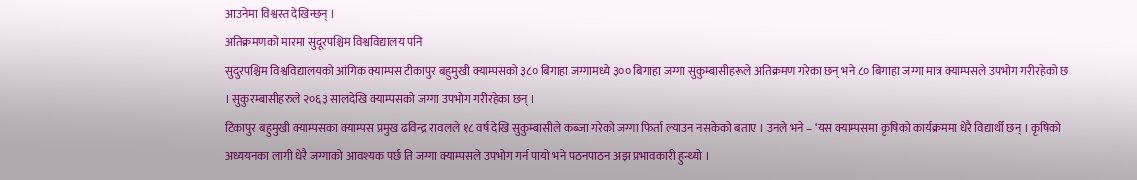आउनेमा विश्वस्त देखिन्छन् ।
अतिक्रमणको मारमा सुदूरपश्चिम विश्वविद्यालय पनि
सुदुरपश्चिम विश्वविद्यालयको आंगिक क्याम्पस टीकापुर बहुमुखी क्याम्पसको ३८० बिगाहा जग्गामध्ये ३०० बिगाहा जग्गा सुकुम्बासीहरूले अतिक्रमण गरेका छन् भने ८० बिगाहा जग्गा मात्र क्याम्पसले उपभोग गरीरहेको छ । सुकुरम्बासीहरुले २०६३ सालदेखि क्याम्पसको जग्गा उपभोग गरीरहेका छन् ।
टिकापुर बहुमुखी क्याम्पसका क्याम्पस प्रमुख ढविन्द्र रावलले १८ वर्ष देखि सुकुम्बासीले कब्जा गरेको जग्गा फिर्ता ल्याउन नसकेको बताए । उनले भने – ‘यस क्याम्पसमा कृषिको कार्यक्रममा धेरै विद्यार्थी छन् । कृषिको अध्ययनका लागी धेरै जग्गाको आवश्यक पर्छ ति जग्गा क्याम्पसले उपभोग गर्न पायो भने पठनपाठन अझ प्रभावकारी हुन्थ्यो ।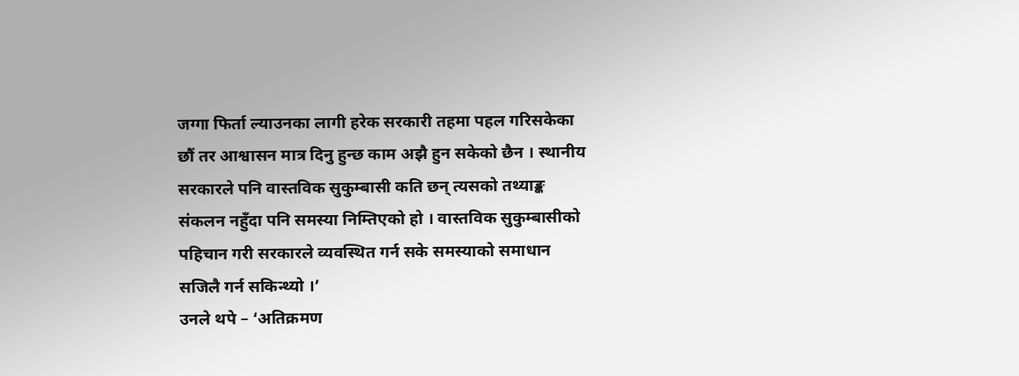जग्गा फिर्ता ल्याउनका लागी हरेक सरकारी तहमा पहल गरिसकेका छौं तर आश्वासन मात्र दिनु हुन्छ काम अझै हुन सकेको छैन । स्थानीय सरकारले पनि वास्तविक सुकुम्बासी कति छन् त्यसको तथ्याङ्क संकलन नहुँदा पनि समस्या निम्तिएको हो । वास्तविक सुकुम्बासीको पहिचान गरी सरकारले व्यवस्थित गर्न सके समस्याको समाधान सजिलै गर्न सकिन्थ्यो ।’
उनले थपे – ‘अतिक्रमण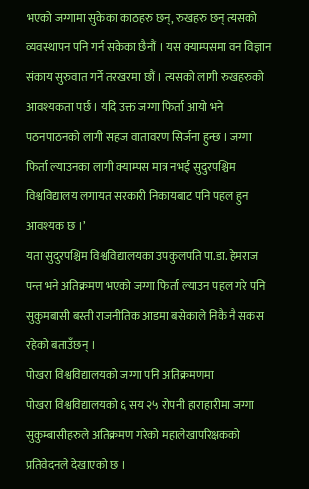भएको जग्गामा सुकेका काठहरु छन्, रुखहरु छन् त्यसको व्यवस्थापन पनि गर्न सकेका छैनौं । यस क्याम्पसमा वन विज्ञान संकाय सुरुवात गर्ने तरखरमा छौं । त्यसको लागी रुखहरुको आवश्यकता पर्छ । यदि उक्त जग्गा फिर्ता आयो भने पठनपाठनको लागी सहज वातावरण सिर्जना हुन्छ । जग्गा फिर्ता ल्याउनका लागी क्याम्पस मात्र नभई सुदुरपश्चिम विश्वविद्यालय लगायत सरकारी निकायबाट पनि पहल हुन आवश्यक छ ।’
यता सुदुरपश्चिम विश्वविद्यालयका उपकुलपति पा.डा. हेमराज पन्त भने अतिक्रमण भएको जग्गा फिर्ता ल्याउन पहल गरे पनि सुकुमबासी बस्ती राजनीतिक आडमा बसेकाले निकै नै सकस रहेको बताउँछन् ।
पोखरा विश्वविद्यालयको जग्गा पनि अतिक्रमणमा
पोखरा विश्वविद्यालयको ६ सय २५ रोपनी हाराहारीमा जग्गा सुकुम्बासीहरुले अतिक्रमण गरेको महालेखापरिक्षकको प्रतिवेदनले देखाएको छ ।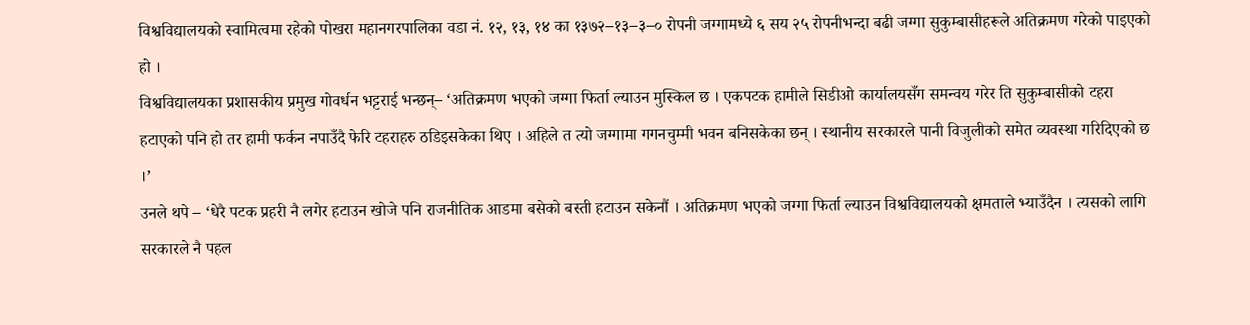विश्वविद्यालयको स्वामित्वमा रहेको पोखरा महानगरपालिका वडा नं. १२, १३, १४ का १३७२–१३–३–० रोपनी जग्गामध्ये ६ सय २५ रोपनीभन्दा बढी जग्गा सुकुम्बासीहरूले अतिक्रमण गरेको पाइएको हो ।
विश्वविद्यालयका प्रशासकीय प्रमुख गोवर्धन भट्टराई भन्छन्– ‘अतिक्रमण भएको जग्गा फिर्ता ल्याउन मुस्किल छ । एकपटक हामीले सिडीओ कार्यालयसँग समन्वय गरेर ति सुकुम्बासीको टहरा हटाएको पनि हो तर हामी फर्कन नपाउँदै फेरि टहराहरु ठडिइसकेका थिए । अहिले त त्यो जग्गामा गगनचुम्मी भवन बनिसकेका छन् । स्थानीय सरकारले पानी विजुलीको समेत व्यवस्था गरिदिएको छ ।’
उनले थपे – ‘धेरै पटक प्रहरी नै लगेर हटाउन खोजे पनि राजनीतिक आडमा बसेको बस्ती हटाउन सकेनौं । अतिक्रमण भएको जग्गा फिर्ता ल्याउन विश्वविद्यालयको क्षमताले भ्याउँदैन । त्यसको लागि सरकारले नै पहल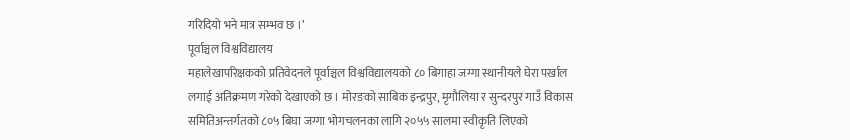गरिदियो भने मात्र सम्भव छ ।’
पूर्वाञ्चल विश्वविद्यालय
महालेखापरिक्षकको प्रतिवेदनले पूर्वाञ्चल विश्वविद्यालयको ८० बिगाहा जग्गा स्थानीयले घेरा पर्खाल लगाई अतिक्रमण गरेको देखाएको छ । मोरङको साबिक इन्द्रपुर, मृगौलिया र सुन्दरपुर गाउँ विकास समितिअन्तर्गतको ८०५ बिघा जग्गा भोगचलनका लागि २०५५ सालमा स्वीकृति लिएको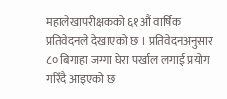महालेखापरीक्षकको ६१औं वार्षिक प्रतिवेदनले देखाएको छ । प्रतिवेदनअनुसार ८० बिगाहा जग्गा घेरा पर्खाल लगाई प्रयोग गरिँदै आइएको छ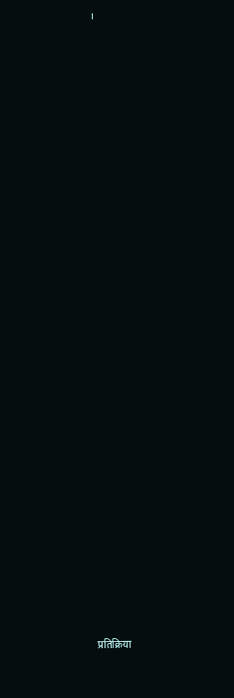।





























प्रतिक्रिया